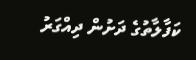ކަފާލާތުގެ ދަށުން ދިއްގަރު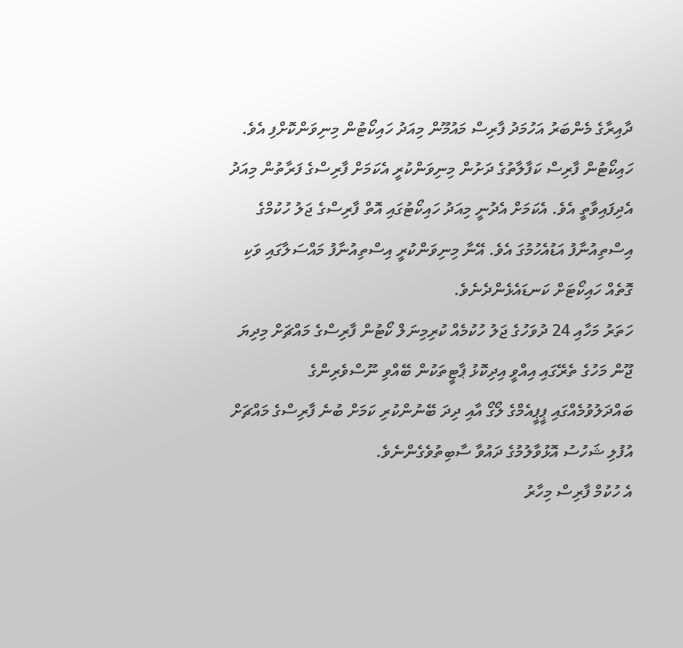ދާއިރާގެ މެންބަރު އަހުމަދު ފާރިސް މައުމޫން މިއަދު ހައިކޯޓުން މިނިވަންކޮށްފި އެވެ.
ހައިކޯޓުން ފާރިސް ކަފާލާތުގެ ދަށުން މިނިވަންކުރީ އެކަމަށް ފާރިސްގެ ފަރާތުން މިއަދު އެދިފައިވާތީ އެވެ. އެކަމަށް އެދުނީ މިއަދު ހައިކޯޓުގައި އޮތް ފާރިސްގެ ޖަލު ހުކުމްގެ އިސްތިއުނާފު އަޑުއެހުމުގަ އެވެ. އޭނާ މިނިވަންކުރީ އިސްތިއުނާފު މައްސަލާގައި ވަކި ގޮތެއް ހައިކޯޓަށް ކަނޑައެޅެންދެނެވެ.
ހަތަރު މަހާއި 24 ދުވަހުގެ ޖަލު ހުކުމެއް ކުރިމިނަލް ކޯޓުން ފާރިސްގެ މައްޗަށް މިދިޔަ ޖޫން މަހުގެ ތެރޭގައި އިއްވީ އިދިކޮޅު ޕާޓީތަކުން ބޭއްވި ނޫސްވެރިންގެ ބައްދަލުވުމެއްގައި ޕީޕީއެމްގެ ލޯގޯ އާއި ދިދަ ބޭނުންކުރި ކަމަށް ބުނެ ފާރިސްގެ މައްޗަށް އުފުލި ޝަހުސު އޮޅުވާލުމުގެ ދައުވާ ސާބިތުވެގެންނެވެ.
އެ ހުކުމް ފާރިސް މިހާރު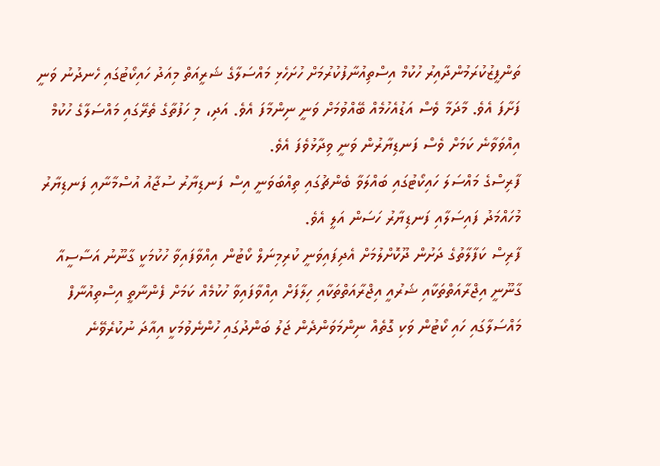ތަންފީޒުކުރަމުންދާއިރު ހުކުމް އިސްތިއުނާފުކުރުމަށް ހުށަހެޅި މައްސަލާގެ ޝަރީއަތް މިއަދު ހައިކޯޓުގައި ހެނދުނު ވަނީ ފަށާފަ އެވެ. މާދަމާ ވެސް އަޑުއެހުމެއް ބޭއްވުމަށް ވަނީ ނިންމާފަ އެވެ. އަދި، މި ހަފުތާގެ ތެރޭގައި މައްސަލާގެ ހުކުމް އިއްވަވާނެ ކަމަށް ވެސް ފަނޑިޔާރުން ވަނީ ވިދާޅުވެފަ އެވެ.
ފާރިސްގެ މައްސަލަ ހައިކޯޓުގައި ބައްލަވާ ބެންޗުގައި ތިއްބަވަނީ އިސް ފަނޑިޔާރު ސުޖާއު އުސްމާނާއި ފަނޑިޔާރު މުހައްމަދު ފައިސަލާއި ފަނޑިޔާރު ހަސަން އަލީ އެވެ.
ފާރިސް ކަފާލާތުގެ ދަށުން ދޫކޮށްލުމަށް އެދިފައިވަނީ ކުރިމިނަލް ކޯޓުން އިއްވާފައިވާ ހުކުމަކީ ގާނޫނު އަސާސީއާ ގާނޫނީ އިޖްރާއަތްތަކާއި ޝަރުއީ އިޖްރާއަތްތަކާއި ހިލާފަށް އިއްވާފައިވާ ހުކުމެއް ކަމަށް ފެންނާތީ އިސްތިއުނާފް މައްސަލާގައި ހައި ކޯޓުން ވަކި ގޮތެއް ނިންމަވަންދެން ޖަލު ބަންދުގައި ހުންނެވުމަކީ އިއާދަ ނުކުރެވޭނެ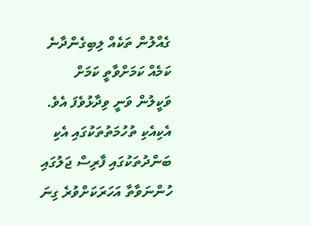ގެއްލުން ތަކެއް ލިބިގެންދާނެ ކަމެއް ކަމަށްވާތީ ކަމަށް ވަކީލުން ވަނީ ވިދާޅުވެފަ އެވެ.
އެކިއެކި ތުހުމަތުތަކުގައި އެކި ބަންދުތަކުގައި ފާރިސް ޖަލުގައި ހުންނަވާތާ އަހަރަކަށްވުރެ ގިނަ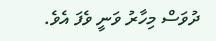ދުވަސް މިހާރު ވަނީ ވެފަ އެވެ.